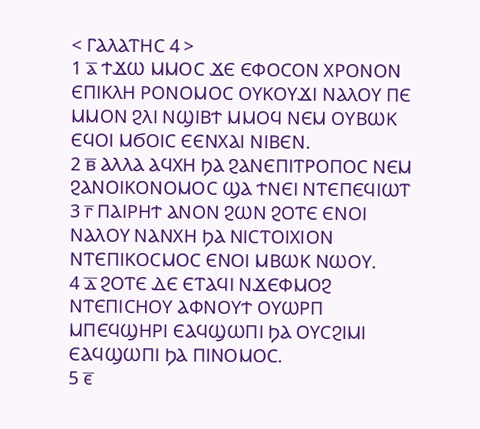< ⲄⲀⲖⲀⲦⲎⲤ 4 >
1 ⲁ̅ ϮϪⲰ ⲘⲘⲞⲤ ϪⲈ ⲈⲪⲞⲤⲞⲚ ⲬⲢⲞⲚⲞⲚ ⲈⲠⲒⲔⲖⲎ ⲢⲞⲚⲞⲘⲞⲤ ⲞⲨⲔⲞⲨϪⲒ ⲚⲀⲖⲞⲨ ⲠⲈ ⲘⲘⲞⲚ ϨⲖⲒ ⲚϢⲒⲂϮ ⲘⲘⲞϤ ⲚⲈⲘ ⲞⲨⲂⲰⲔ ⲈϤⲞⲒ ⲘϬⲞⲒⲤ ⲈⲈⲚⲬⲀⲒ ⲚⲒⲂⲈⲚ.
2 ⲃ̅ ⲀⲖⲖⲀ ⲀϤⲬⲎ ϦⲀ ϨⲀⲚⲈⲠⲒⲦⲢⲞⲠⲞⲤ ⲚⲈⲘ ϨⲀⲚⲞⲒⲔⲞⲚⲞⲘⲞⲤ ϢⲀ ϮⲚⲈⲒ ⲚⲦⲈⲠⲈϤⲒⲰⲦ
3 ⲅ̅ ⲠⲀⲒⲢⲎϮ ⲀⲚⲞⲚ ϨⲰⲚ ϨⲞⲦⲈ ⲈⲚⲞⲒ ⲚⲀⲖⲞⲨ ⲚⲀⲚⲬⲎ ϦⲀ ⲚⲒⲤⲦⲞⲒⲬⲒⲞⲚ ⲚⲦⲈⲠⲒⲔⲞⲤⲘⲞⲤ ⲈⲚⲞⲒ ⲘⲂⲰⲔ ⲚⲰⲞⲨ.
4 ⲇ̅ ϨⲞⲦⲈ ⲆⲈ ⲈⲦⲀϤⲒ ⲚϪⲈⲪⲘⲞϨ ⲚⲦⲈⲠⲒⲤⲎⲞⲨ ⲀⲪⲚⲞⲨϮ ⲞⲨⲰⲢⲠ ⲘⲠⲈϤϢⲎⲢⲒ ⲈⲀϤϢⲰⲠⲒ ϦⲀ ⲞⲨⲤϨⲒⲘⲒ ⲈⲀϤϢⲰⲠⲒ ϦⲀ ⲠⲒⲚⲞⲘⲞⲤ.
5 ⲉ̅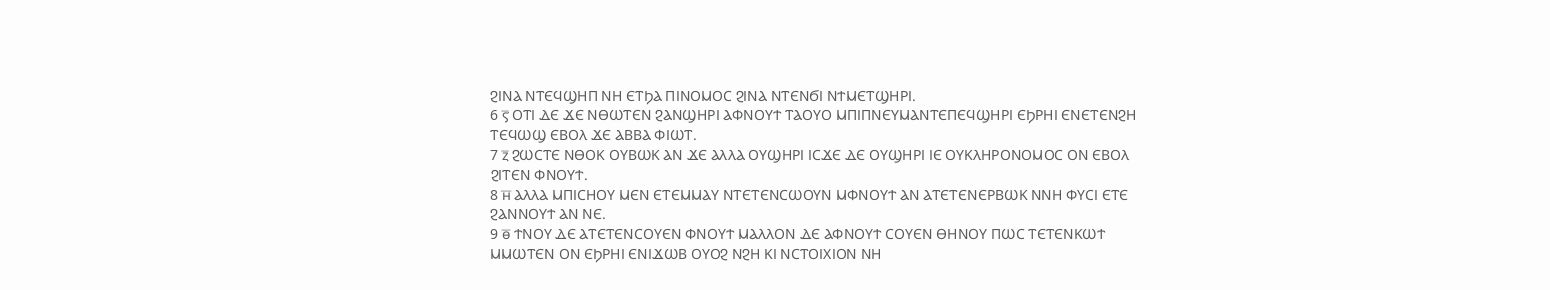ϨⲒⲚⲀ ⲚⲦⲈϤϢⲎⲠ ⲚⲎ ⲈⲦϦⲀ ⲠⲒⲚⲞⲘⲞⲤ ϨⲒⲚⲀ ⲚⲦⲈⲚϬⲒ ⲚϮⲘⲈⲦϢⲎⲢⲒ.
6 ⲋ̅ ⲞⲦⲒ ⲆⲈ ϪⲈ ⲚⲐⲰⲦⲈⲚ ϨⲀⲚϢⲎⲢⲒ ⲀⲪⲚⲞⲨϮ ⲦⲀⲞⲨⲞ ⲘⲠⲒⲠⲚⲈⲨⲘⲀⲚⲦⲈⲠⲈϤϢⲎⲢⲒ ⲈϦⲢⲎⲒ ⲈⲚⲈⲦⲈⲚϨⲎ ⲦⲈϤⲰϢ ⲈⲂⲞⲖ ϪⲈ ⲀⲂⲂⲀ ⲪⲒⲰⲦ.
7 ⲍ̅ ϨⲰⲤⲦⲈ ⲚⲐⲞⲔ ⲞⲨⲂⲰⲔ ⲀⲚ ϪⲈ ⲀⲖⲖⲀ ⲞⲨϢⲎⲢⲒ ⲒⲤϪⲈ ⲆⲈ ⲞⲨϢⲎⲢⲒ ⲒⲈ ⲞⲨⲔⲖⲎⲢⲞⲚⲞⲘⲞⲤ ⲞⲚ ⲈⲂⲞⲖ ϨⲒⲦⲈⲚ ⲪⲚⲞⲨϮ.
8 ⲏ̅ ⲀⲖⲖⲀ ⲘⲠⲒⲤⲎⲞⲨ ⲘⲈⲚ ⲈⲦⲈⲘⲘⲀⲨ ⲚⲦⲈⲦⲈⲚⲤⲰⲞⲨⲚ ⲘⲪⲚⲞⲨϮ ⲀⲚ ⲀⲦⲈⲦⲈⲚⲈⲢⲂⲰⲔ ⲚⲚⲎ ⲪⲨⲤⲒ ⲈⲦⲈ ϨⲀⲚⲚⲞⲨϮ ⲀⲚ ⲚⲈ.
9 ⲑ̅ ϮⲚⲞⲨ ⲆⲈ ⲀⲦⲈⲦⲈⲚⲤⲞⲨⲈⲚ ⲪⲚⲞⲨϮ ⲘⲀⲖⲖⲞⲚ ⲆⲈ ⲀⲪⲚⲞⲨϮ ⲤⲞⲨⲈⲚ ⲐⲎⲚⲞⲨ ⲠⲰⲤ ⲦⲈⲦⲈⲚⲔⲰϮ ⲘⲘⲰⲦⲈⲚ ⲞⲚ ⲈϦⲢⲎⲒ ⲈⲚⲒϪⲰⲂ ⲞⲨⲞϨ ⲚϨⲎ ⲔⲒ ⲚⲤⲦⲞⲒⲬⲒⲞⲚ ⲚⲎ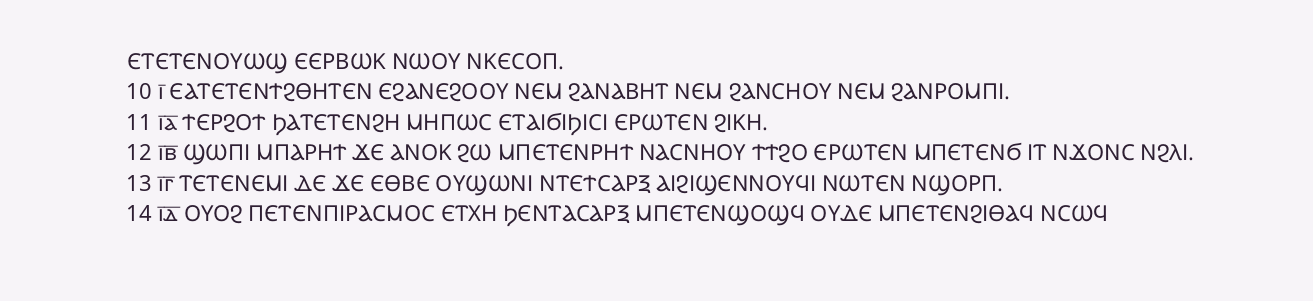ⲈⲦⲈⲦⲈⲚⲞⲨⲰϢ ⲈⲈⲢⲂⲰⲔ ⲚⲰⲞⲨ ⲚⲔⲈⲤⲞⲠ.
10 ⲓ̅ ⲈⲀⲦⲈⲦⲈⲚϮϨⲐⲎⲦⲈⲚ ⲈϨⲀⲚⲈϨⲞⲞⲨ ⲚⲈⲘ ϨⲀⲚⲀⲂⲎⲦ ⲚⲈⲘ ϨⲀⲚⲤⲎⲞⲨ ⲚⲈⲘ ϨⲀⲚⲢⲞⲘⲠⲒ.
11 ⲓ̅ⲁ̅ ϮⲈⲢϨⲞϮ ϦⲀⲦⲈⲦⲈⲚϨⲎ ⲘⲎⲠⲰⲤ ⲈⲦⲀⲒϬⲒϦⲒⲤⲒ ⲈⲢⲰⲦⲈⲚ ϨⲒⲔⲎ.
12 ⲓ̅ⲃ̅ ϢⲰⲠⲒ ⲘⲠⲀⲢⲎϮ ϪⲈ ⲀⲚⲞⲔ ϨⲰ ⲘⲠⲈⲦⲈⲚⲢⲎϮ ⲚⲀⲤⲚⲎⲞⲨ ϮϮϨⲞ ⲈⲢⲰⲦⲈⲚ ⲘⲠⲈⲦⲈⲚϬ ⲒⲦ ⲚϪⲞⲚⲤ ⲚϨⲖⲒ.
13 ⲓ̅ⲅ̅ ⲦⲈⲦⲈⲚⲈⲘⲒ ⲆⲈ ϪⲈ ⲈⲐⲂⲈ ⲞⲨϢⲰⲚⲒ ⲚⲦⲈϮⲤⲀⲢⲜ ⲀⲒϨⲒϢⲈⲚⲚⲞⲨϤⲒ ⲚⲰⲦⲈⲚ ⲚϢⲞⲢⲠ.
14 ⲓ̅ⲇ̅ ⲞⲨⲞϨ ⲠⲈⲦⲈⲚⲠⲒⲢⲀⲤⲘⲞⲤ ⲈⲦⲬⲎ ϦⲈⲚⲦⲀⲤⲀⲢⲜ ⲘⲠⲈⲦⲈⲚϢⲞϢϤ ⲞⲨⲆⲈ ⲘⲠⲈⲦⲈⲚϨⲒⲐⲀϤ ⲚⲤⲰϤ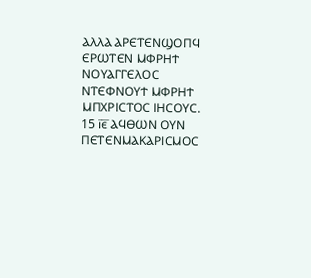ⲀⲖⲖⲀ ⲀⲢⲈⲦⲈⲚϢⲞⲠϤ ⲈⲢⲰⲦⲈⲚ ⲘⲪⲢⲎϮ ⲚⲞⲨⲀⲄⲄⲈⲖⲞⲤ ⲚⲦⲈⲪⲚⲞⲨϮ ⲘⲪⲢⲎϮ ⲘⲠⲬⲢⲒⲤⲦⲞⲤ ⲒⲎⲤⲞⲨⲤ.
15 ⲓ̅ⲉ̅ ⲀϤⲐⲰⲚ ⲞⲨⲚ ⲠⲈⲦⲈⲚⲘⲀⲔⲀⲢⲒⲤⲘⲞⲤ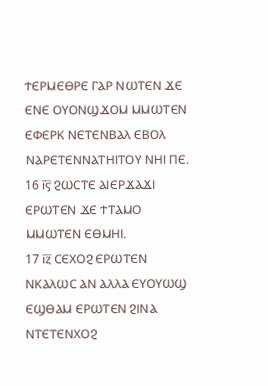ϮⲈⲢⲘⲈⲐⲢⲈ ⲄⲀⲢ ⲚⲰⲦⲈⲚ ϪⲈ ⲈⲚⲈ ⲞⲨⲞⲚϢϪⲞⲘ ⲘⲘⲰⲦⲈⲚ ⲈⲪⲈⲢⲔ ⲚⲈⲦⲈⲚⲂⲀⲖ ⲈⲂⲞⲖ ⲚⲀⲢⲈⲦⲈⲚⲚⲀⲦⲎⲒⲦⲞⲨ ⲚⲎⲒ ⲠⲈ.
16 ⲓ̅ⲋ̅ ϨⲰⲤⲦⲈ ⲀⲒⲈⲢϪⲀϪⲒ ⲈⲢⲰⲦⲈⲚ ϪⲈ ϮⲦⲀⲘⲞ ⲘⲘⲰⲦⲈⲚ ⲈⲐⲘⲎⲒ.
17 ⲓ̅ⲍ̅ ⲤⲈⲬⲞϨ ⲈⲢⲰⲦⲈⲚ ⲚⲔⲀⲖⲰⲤ ⲀⲚ ⲀⲖⲖⲀ ⲈⲨⲞⲨⲰϢ ⲈϢⲐⲀⲘ ⲈⲢⲰⲦⲈⲚ ϨⲒⲚⲀ ⲚⲦⲈⲦⲈⲚⲬⲞϨ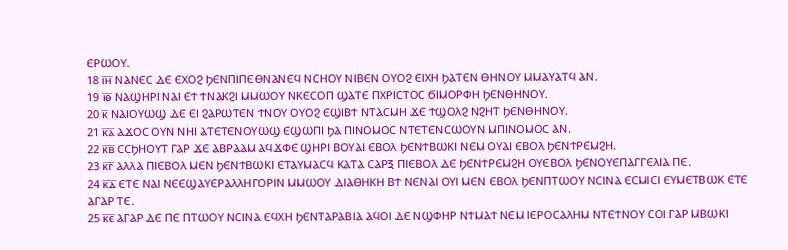ⲈⲢⲰⲞⲨ.
18 ⲓ̅ⲏ̅ ⲚⲀⲚⲈⲤ ⲆⲈ ⲈⲬⲞϨ ϦⲈⲚⲠⲒⲠⲈⲐⲚⲀⲚⲈϤ ⲚⲤⲎⲞⲨ ⲚⲒⲂⲈⲚ ⲞⲨⲞϨ ⲈⲒⲬⲎ ϦⲀⲦⲈⲚ ⲐⲎⲚⲞⲨ ⲘⲘⲀⲨⲀⲦϤ ⲀⲚ.
19 ⲓ̅ⲑ̅ ⲚⲀϢⲎⲢⲒ ⲚⲀⲒ ⲈϮ ϮⲚⲀⲔϨⲒ ⲘⲘⲰⲞⲨ ⲚⲔⲈⲤⲞⲠ ϢⲀⲦⲈ ⲠⲬⲢⲒⲤⲦⲞⲤ ϬⲒⲘⲞⲢⲪⲎ ϦⲈⲚⲐⲎⲚⲞⲨ.
20 ⲕ̅ ⲚⲀⲒⲞⲨⲰϢ ⲆⲈ ⲈⲒ ϨⲀⲢⲰⲦⲈⲚ ϮⲚⲞⲨ ⲞⲨⲞϨ ⲈϢⲒⲂϮ ⲚⲦⲀⲤⲘⲎ ϪⲈ ϮϢⲞⲖϨ ⲚϨⲎⲦ ϦⲈⲚⲐⲎⲚⲞⲨ.
21 ⲕ̅ⲁ̅ ⲀϪⲞⲤ ⲞⲨⲚ ⲚⲎⲒ ⲀⲦⲈⲦⲈⲚⲞⲨⲰϢ ⲈϢⲰⲠⲒ ϦⲀ ⲠⲒⲚⲞⲘⲞⲤ ⲚⲦⲈⲦⲈⲚⲤⲰⲞⲨⲚ ⲘⲠⲒⲚⲞⲘⲞⲤ ⲀⲚ.
22 ⲕ̅ⲃ̅ ⲤⲤϦⲎⲞⲨⲦ ⲄⲀⲢ ϪⲈ ⲀⲂⲢⲀⲀⲘ ⲀϤϪⲪⲈ ϢⲎⲢⲒ ⲂⲞⲨⲀⲒ ⲈⲂⲞⲖ ϦⲈⲚϮⲂⲰⲔⲒ ⲚⲈⲘ ⲞⲨⲀⲒ ⲈⲂⲞⲖ ϦⲈⲚϮⲢⲈⲘϨⲎ.
23 ⲕ̅ⲅ̅ ⲀⲖⲖⲀ ⲠⲒⲈⲂⲞⲖ ⲘⲈⲚ ϦⲈⲚϮⲂⲰⲔⲒ ⲈⲦⲀⲨⲘⲀⲤϤ ⲔⲀⲦⲀ ⲤⲀⲢⲜ ⲠⲒⲈⲂⲞⲖ ⲆⲈ ϦⲈⲚϮⲢⲈⲘϨⲎ ⲞⲨⲈⲂⲞⲖ ϦⲈⲚⲞⲨⲈⲠⲀⲄⲄⲈⲖⲒⲀ ⲠⲈ.
24 ⲕ̅ⲇ̅ ⲈⲦⲈ ⲚⲀⲒ ⲚⲈⲈϢⲀⲨⲈⲢⲀⲖⲖⲎⲄⲞⲢⲒⲚ ⲘⲘⲰⲞⲨ ⲆⲒⲀⲐⲎⲔⲎ ⲂϮ ⲚⲈⲚⲀⲒ ⲞⲨⲒ ⲘⲈⲚ ⲈⲂⲞⲖ ϦⲈⲚⲠⲦⲰⲞⲨ ⲚⲤⲒⲚⲀ ⲈⲤⲘⲒⲤⲒ ⲈⲨⲘⲈⲦⲂⲰⲔ ⲈⲦⲈ ⲀⲄⲀⲢ ⲦⲈ.
25 ⲕ̅ⲉ̅ ⲀⲄⲀⲢ ⲆⲈ ⲠⲈ ⲠⲦⲰⲞⲨ ⲚⲤⲒⲚⲀ ⲈϤⲬⲎ ϦⲈⲚⲦⲀⲢⲀⲂⲒⲀ ⲀϤⲞⲒ ⲆⲈ ⲚϢⲪⲎⲢ ⲚϮⲘⲀϮ ⲚⲈⲘ ⲒⲈⲢⲞⲤⲀⲖⲎⲘ ⲚⲦⲈϮⲚⲞⲨ ⲤⲞⲒ ⲄⲀⲢ ⲘⲂⲰⲔⲒ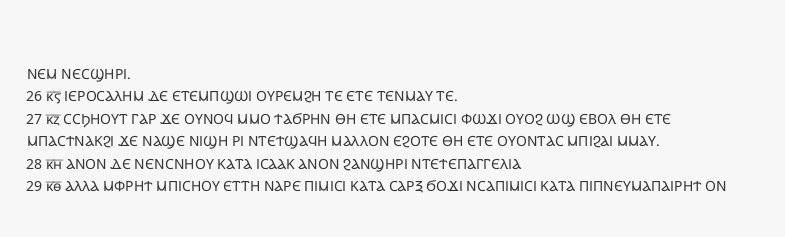ⲚⲈⲘ ⲚⲈⲤϢⲎⲢⲒ.
26 ⲕ̅ⲋ̅ ⲒⲈⲢⲞⲤⲀⲖⲎⲘ ⲆⲈ ⲈⲦⲈⲘⲠϢⲰⲒ ⲞⲨⲢⲈⲘϨⲎ ⲦⲈ ⲈⲦⲈ ⲦⲈⲚⲘⲀⲨ ⲦⲈ.
27 ⲕ̅ⲍ̅ ⲤⲤϦⲎⲞⲨⲦ ⲄⲀⲢ ϪⲈ ⲞⲨⲚⲞϤ ⲘⲘⲞ ϮⲀϬⲢⲎⲚ ⲐⲎ ⲈⲦⲈ ⲘⲠⲀⲤⲘⲒⲤⲒ ⲪⲰϪⲒ ⲞⲨⲞϨ ⲰϢ ⲈⲂⲞⲖ ⲐⲎ ⲈⲦⲈ ⲘⲠⲀⲤϮⲚⲀⲔϨⲒ ϪⲈ ⲚⲀϢⲈ ⲚⲒϢⲎ ⲢⲒ ⲚⲦⲈϮϢⲀϤⲎ ⲘⲀⲖⲖⲞⲚ ⲈϨⲞⲦⲈ ⲐⲎ ⲈⲦⲈ ⲞⲨⲞⲚⲦⲀⲤ ⲘⲠⲒϨⲀⲒ ⲘⲘⲀⲨ.
28 ⲕ̅ⲏ̅ ⲀⲚⲞⲚ ⲆⲈ ⲚⲈⲚⲤⲚⲎⲞⲨ ⲔⲀⲦⲀ ⲒⲤⲀⲀⲔ ⲀⲚⲞⲚ ϨⲀⲚϢⲎⲢⲒ ⲚⲦⲈϮⲈⲠⲀⲄⲄⲈⲖⲒⲀ
29 ⲕ̅ⲑ̅ ⲀⲖⲖⲀ ⲘⲪⲢⲎϮ ⲘⲠⲒⲤⲎⲞⲨ ⲈⲦⲦⲎ ⲚⲀⲢⲈ ⲠⲒⲘⲒⲤⲒ ⲔⲀⲦⲀ ⲤⲀⲢⲜ ϬⲞϪⲒ ⲚⲤⲀⲠⲒⲘⲒⲤⲒ ⲔⲀⲦⲀ ⲠⲒⲠⲚⲈⲨⲘⲀⲠⲀⲒⲢⲎϮ ⲞⲚ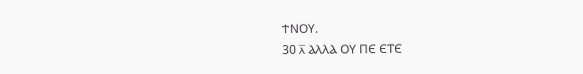ϮⲚⲞⲨ.
30 ⲗ̅ ⲀⲖⲖⲀ ⲞⲨ ⲠⲈ ⲈⲦⲈ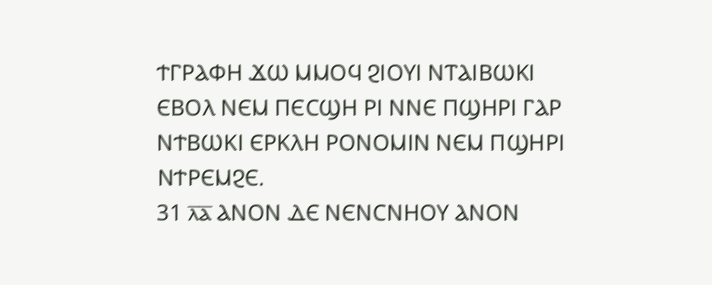ϮⲄⲢⲀⲪⲎ ϪⲰ ⲘⲘⲞϤ ϨⲒⲞⲨⲒ ⲚⲦⲀⲒⲂⲰⲔⲒ ⲈⲂⲞⲖ ⲚⲈⲘ ⲠⲈⲤϢⲎ ⲢⲒ ⲚⲚⲈ ⲠϢⲎⲢⲒ ⲄⲀⲢ ⲚϮⲂⲰⲔⲒ ⲈⲢⲔⲖⲎ ⲢⲞⲚⲞⲘⲒⲚ ⲚⲈⲘ ⲠϢⲎⲢⲒ ⲚϮⲢⲈⲘϨⲈ.
31 ⲗ̅ⲁ̅ ⲀⲚⲞⲚ ⲆⲈ ⲚⲈⲚⲤⲚⲎⲞⲨ ⲀⲚⲞⲚ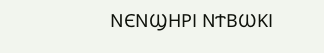ⲚⲈⲚϢⲎⲢⲒ ⲚϮⲂⲰⲔⲒ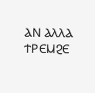ⲀⲚ ⲀⲖⲖⲀ ϮⲢⲈⲘϨⲈ